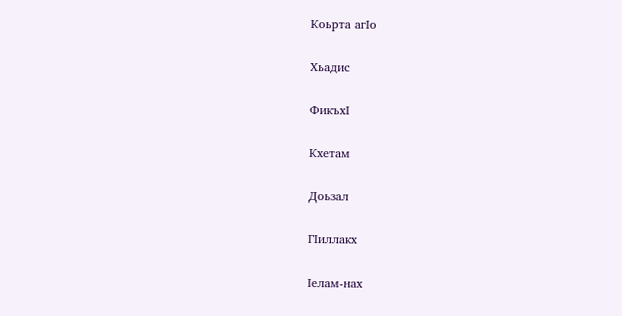Коьрта агIо

Хьадис

ФикъхI

Кхетам

Доьзал

ГIиллакх

Iелам-нах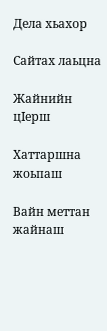Дела хьахор

Сайтах лаьцна

Жайнийн цIерш

Хаттаршна жоьпаш

Вайн меттан жайнаш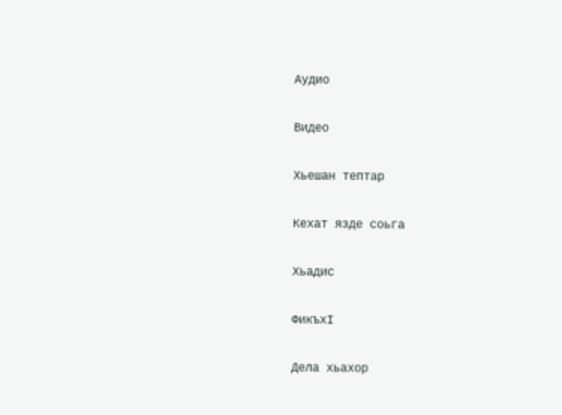Аудио

Видео

Хьешан тептар

Кехат язде соьга

Хьадис

ФикъхI

Дела хьахор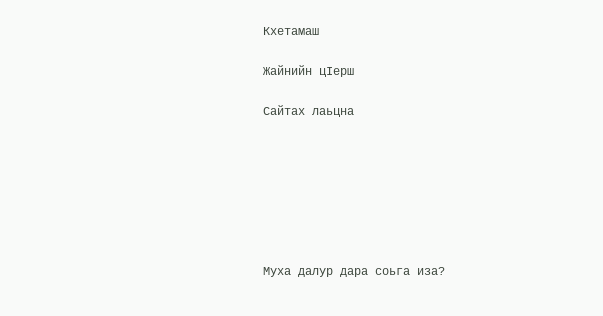Кхетамаш

Жайнийн цIерш

Сайтах лаьцна







Муха далур дара соьга иза?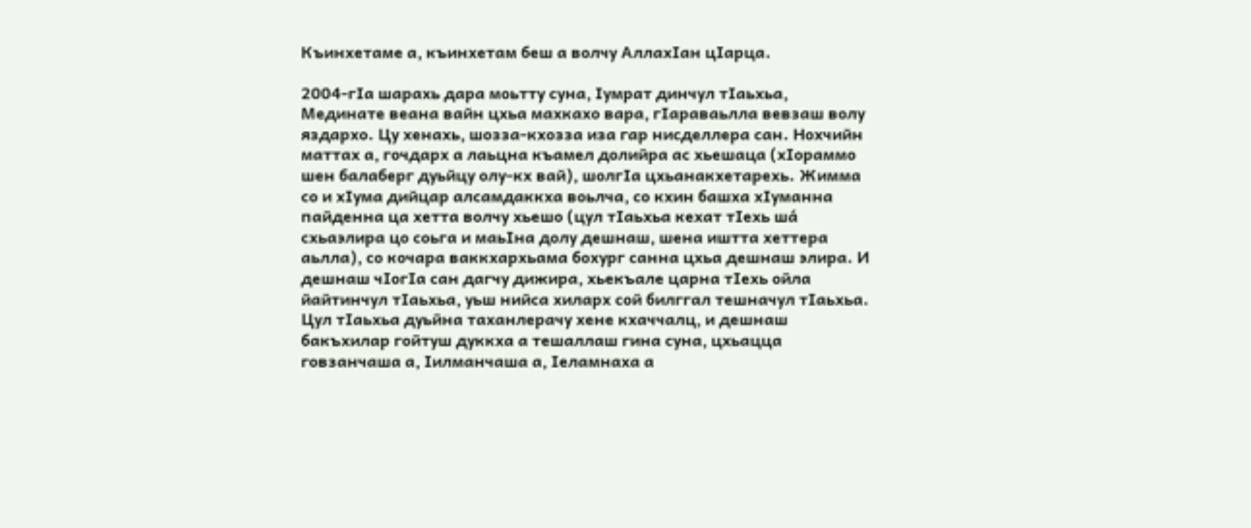Къинхетаме а, къинхетам беш а волчу АллахIан цIарца.

2004-гIа шарахь дара моьтту суна, Iумрат динчул тIаьхьа, Мединате веана вайн цхьа махкахо вара, гIараваьлла вевзаш волу яздархо. Цу хенахь, шозза-кхозза иза гар нисделлера сан. Нохчийн маттах а, гочдарх а лаьцна къамел долийра ас хьешаца (хIораммо шен балаберг дуьйцу олу-кх вай), шолгIа цхьанакхетарехь. Жимма со и хIума дийцар алсамдаккха воьлча, со кхин башха хIуманна пайденна ца хетта волчу хьешо (цул тIаьхьа кехат тIехь ша́ схьаэлира цо соьга и маьIна долу дешнаш, шена иштта хеттера аьлла), со кочара ваккхархьама бохург санна цхьа дешнаш элира. И дешнаш чIогIа сан дагчу дижира, хьекъале царна тIехь ойла йайтинчул тIаьхьа, уьш нийса хиларх сой билггал тешначул тIаьхьа. Цул тIаьхьа дуьйна таханлерачу хене кхаччалц, и дешнаш бакъхилар гойтуш дуккха а тешаллаш гина суна, цхьацца говзанчаша а, Iилманчаша а, Iеламнаха а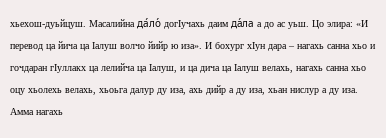хьехош-дуьйцуш. Масалийна да́ло́ догIучахь даим да́ла а до ас уьш. Цо элира: «И перевод ца йича ца Iалуш волчо йийр ю иза». И бохург хIун дара – нагахь санна хьо и гочдаран гIуллакх ца лелийча ца Iалуш, и ца дича ца Iалуш велахь, нагахь санна хьо оцу хьолехь велахь, хьоьга далур ду иза, ахь дийр а ду иза, хьан нислур а ду иза. Амма нагахь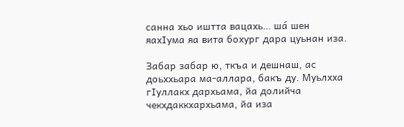санна хьо иштта вацахь… ша́ шен яахIума яа вита бохург дара цуьнан иза.

Забар забар ю, ткъа и дешнаш, ас доьххьара ма-аллара, бакъ ду. Муьлхха гIуллакх дархьама, йа долийча чекхдаккхархьама, йа иза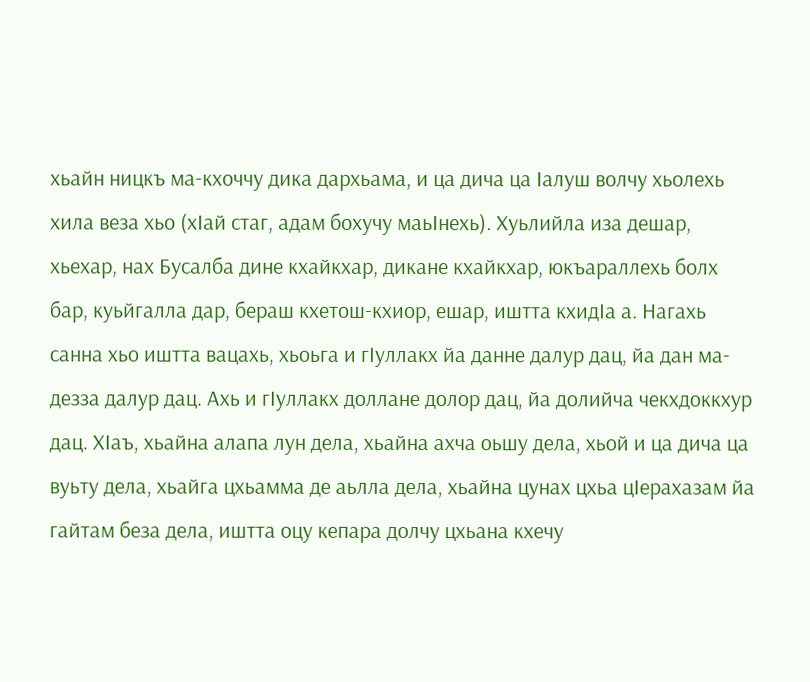хьайн ницкъ ма-кхоччу дика дархьама, и ца дича ца Iалуш волчу хьолехь хила веза хьо (хIай стаг, адам бохучу маьIнехь). Хуьлийла иза дешар, хьехар, нах Бусалба дине кхайкхар, дикане кхайкхар, юкъараллехь болх бар, куьйгалла дар, бераш кхетош-кхиор, ешар, иштта кхидIа а. Нагахь санна хьо иштта вацахь, хьоьга и гIуллакх йа данне далур дац, йа дан ма-дезза далур дац. Ахь и гIуллакх доллане долор дац, йа долийча чекхдоккхур дац. ХIаъ, хьайна алапа лун дела, хьайна ахча оьшу дела, хьой и ца дича ца вуьту дела, хьайга цхьамма де аьлла дела, хьайна цунах цхьа цIерахазам йа гайтам беза дела, иштта оцу кепара долчу цхьана кхечу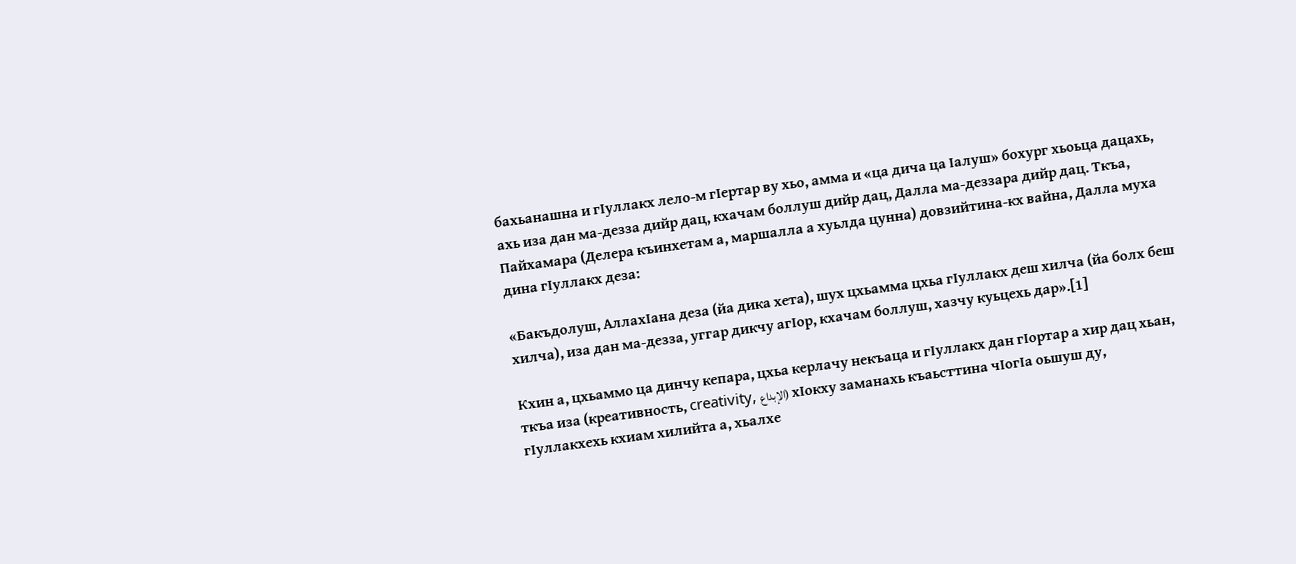бахьанашна и гIуллакх лело-м гIертар ву хьо, амма и «ца дича ца Iалуш» бохург хьоьца дацахь, ахь иза дан ма-дезза дийр дац, кхачам боллуш дийр дац, Далла ма-деззара дийр дац. Ткъа, Пайхамара (Делера къинхетам а, маршалла а хуьлда цунна) довзийтина-кх вайна, Далла муха дина гIуллакх деза:

«Бакъдолуш, АллахIана деза (йа дика хета), шух цхьамма цхьа гIуллакх деш хилча (йа болх беш хилча), иза дан ма-дезза, уггар дикчу агIор, кхачам боллуш, хазчу куьцехь дар».[1]

Кхин а, цхьаммо ца динчу кепара, цхьа керлачу некъаца и гIуллакх дан гIортар а хир дац хьан, ткъа иза (креативность, creativity, الإبداع) хIокху заманахь къаьсттина чIогIа оьшуш ду, гIуллакхехь кхиам хилийта а, хьалхе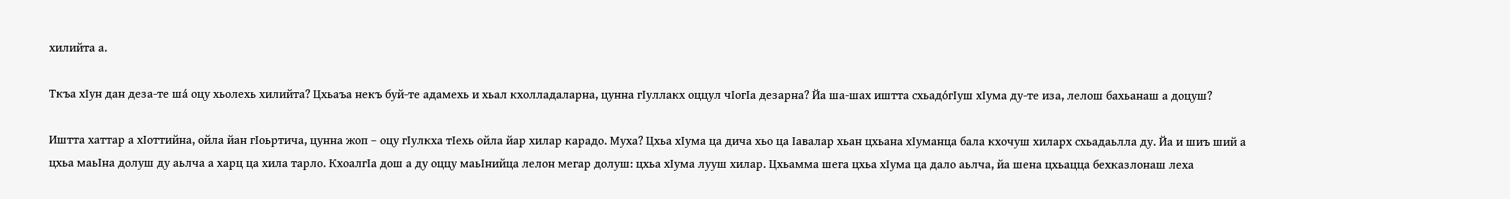хилийта а.

Ткъа хIун дан деза-те ша́ оцу хьолехь хилийта? Цхьаъа некъ буй-те адамехь и хьал кхолладаларна, цунна гIуллакх оццул чIогIа дезарна? Йа ша-шах иштта схьадо́гIуш хIума ду-те иза, лелош бахьанаш а доцуш?

Иштта хаттар а хIоттийна, ойла йан гIоьртича, цунна жоп – оцу гIулкха тIехь ойла йар хилар карадо. Муха? Цхьа хIума ца дича хьо ца Iавалар хьан цхьана хIуманца бала кхочуш хиларх схьадаьлла ду. Йа и шиъ ший а цхьа маьIна долуш ду аьлча а харц ца хила тарло. КхоалгIа дош а ду оццу маьIнийца лелон мегар долуш: цхьа хIума лууш хилар. Цхьамма шега цхьа хIума ца дало аьлча, йа шена цхьацца бехказлонаш леха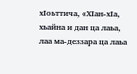хIоьттича, «ХIан-хIа, хьайна и дан ца лаьа, лаа ма-деззара ца лаьа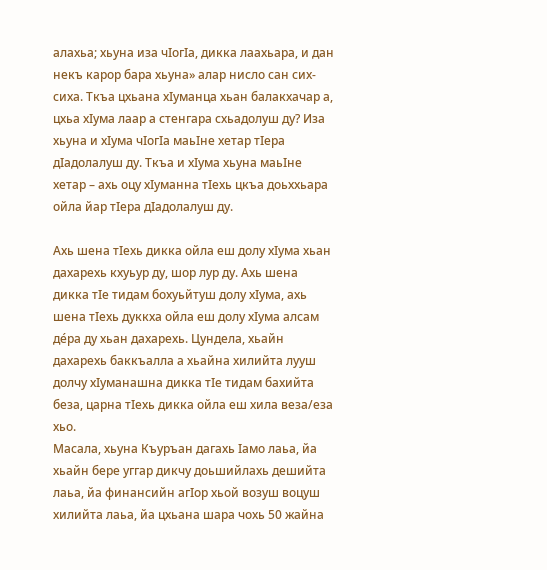алахьа; хьуна иза чIогIа, дикка лаахьара, и дан некъ карор бара хьуна» алар нисло сан сих-сиха. Ткъа цхьана хIуманца хьан балакхачар а, цхьа хIума лаар а стенгара схьадолуш ду? Иза хьуна и хIума чIогIа маьIне хетар тIера дIадолалуш ду. Ткъа и хIума хьуна маьIне хетар – ахь оцу хIуманна тIехь цкъа доьххьара ойла йар тIера дIадолалуш ду.

Ахь шена тIехь дикка ойла еш долу хIума хьан дахарехь кхуьур ду, шор лур ду. Ахь шена дикка тIе тидам бохуьйтуш долу хIума, ахь шена тIехь дуккха ойла еш долу хIума алсам де́ра ду хьан дахарехь. Цундела, хьайн дахарехь баккъалла а хьайна хилийта лууш долчу хIуманашна дикка тIе тидам бахийта беза, царна тIехь дикка ойла еш хила веза/еза хьо.
Масала, хьуна Къуръан дагахь Iамо лаьа, йа хьайн бере уггар дикчу доьшийлахь дешийта лаьа, йа финансийн агIор хьой возуш воцуш хилийта лаьа, йа цхьана шара чохь 50 жайна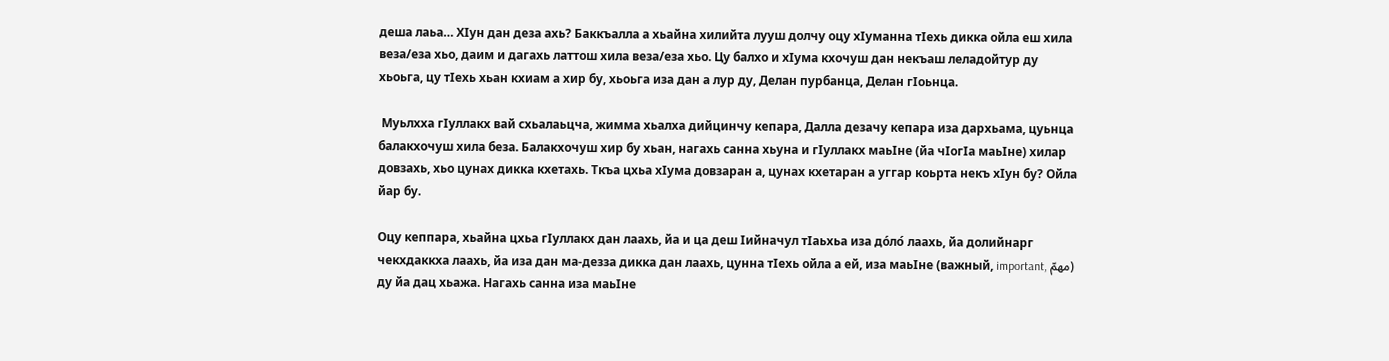деша лаьа… ХIун дан деза ахь? Баккъалла а хьайна хилийта лууш долчу оцу хIуманна тIехь дикка ойла еш хила веза/еза хьо, даим и дагахь латтош хила веза/еза хьо. Цу балхо и хIума кхочуш дан некъаш леладойтур ду хьоьга, цу тIехь хьан кхиам а хир бу, хьоьга иза дан а лур ду, Делан пурбанца, Делан гIоьнца.

 Муьлхха гIуллакх вай схьалаьцча, жимма хьалха дийцинчу кепара, Далла дезачу кепара иза дархьама, цуьнца балакхочуш хила беза. Балакхочуш хир бу хьан, нагахь санна хьуна и гIуллакх маьIне (йа чIогIа маьIне) хилар довзахь, хьо цунах дикка кхетахь. Ткъа цхьа хIума довзаран а, цунах кхетаран а уггар коьрта некъ хIун бу? Ойла йар бу.

Оцу кеппара, хьайна цхьа гIуллакх дан лаахь, йа и ца деш Iийначул тIаьхьа иза до́ло́ лаахь, йа долийнарг чекхдаккха лаахь, йа иза дан ма-дезза дикка дан лаахь, цунна тIехь ойла а ей, иза маьIне (важный, important, مهمّ) ду йа дац хьажа. Нагахь санна иза маьIне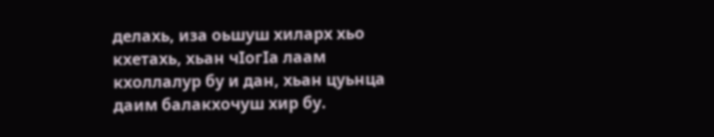делахь, иза оьшуш хиларх хьо кхетахь, хьан чIогIа лаам кхоллалур бу и дан, хьан цуьнца даим балакхочуш хир бу.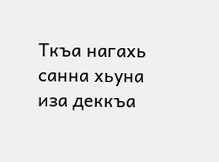Ткъа нагахь санна хьуна иза деккъа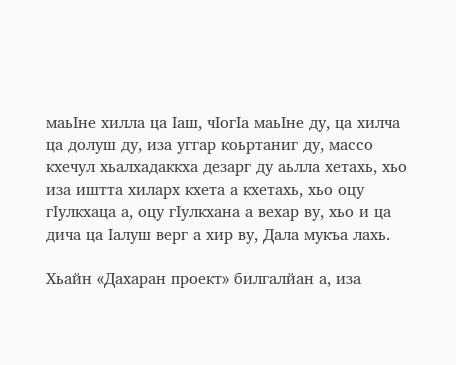маьIне хилла ца Iаш, чIогIа маьIне ду, ца хилча ца долуш ду, иза уггар коьртаниг ду, массо кхечул хьалхадаккха дезарг ду аьлла хетахь, хьо иза иштта хиларх кхета а кхетахь, хьо оцу гIулкхаца а, оцу гIулкхана а вехар ву, хьо и ца дича ца Iалуш верг а хир ву, Дала мукъа лахь.

Хьайн «Дахаран проект» билгалйан а, иза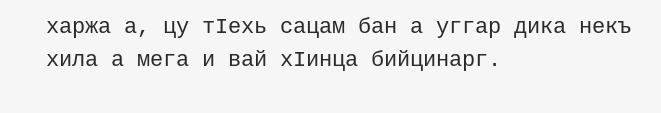харжа а, цу тIехь сацам бан а уггар дика некъ хила а мега и вай хIинца бийцинарг.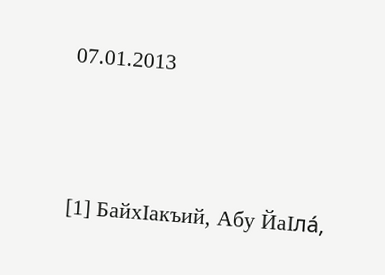07.01.2013




[1] БайхIакъий, Абу ЙаIла́,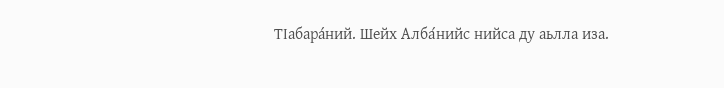ТIабара́ний. Шейх Алба́нийс нийса ду аьлла иза.